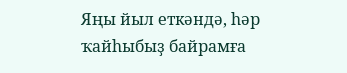Яңы йыл еткәндә, һәр ҡайһыбыҙ байрамға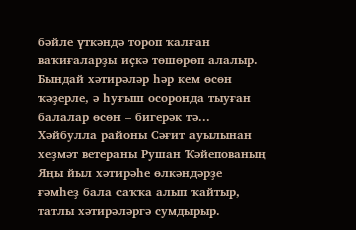бәйле үткәндә тороп ҡалған ваҡиғаларҙы иҫкә төшөрөп алалыр. Бындай хәтирәләр һәр кем өсөн ҡәҙерле, ә һуғыш осоронда тыуған балалар өсөн – бигерәк тә... Хәйбулла районы Сәғит ауылынан хеҙмәт ветераны Рушан Ҡәйепованың Яңы йыл хәтирәһе өлкәндәрҙе ғәмһеҙ бала саҡҡа алып ҡайтыр, татлы хәтирәләргә сумдырыр.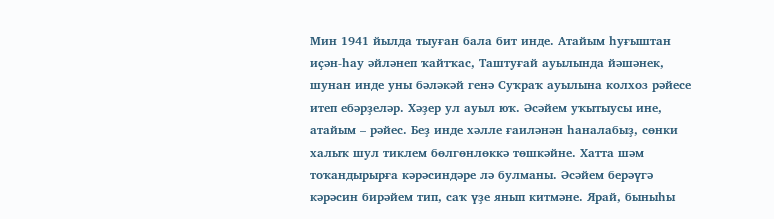Мин 1941 йылда тыуған бала бит инде. Атайым һуғыштан иҫән-һау әйләнеп ҡайтҡас, Таштуғай ауылында йәшәнек, шунан инде уны бәләкәй генә Суҡраҡ ауылына колхоз рәйесе итеп ебәрҙеләр. Хәҙер ул ауыл юҡ. Әсәйем уҡытыусы ине, атайым – рәйес. Беҙ инде хәлле ғаиләнән һаналабыҙ, сөнки халыҡ шул тиклем бөлгөнлөккә төшкәйне. Хатта шәм тоҡандырырға кәрәсиндәре лә булманы. Әсәйем берәүгә кәрәсин бирәйем тип, саҡ үҙе янып китмәне. Ярай, быныһы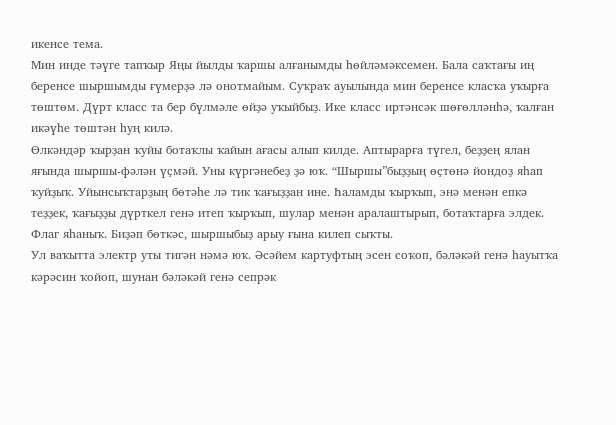икенсе тема.
Мин инде тәүге тапҡыр Яңы йылды ҡаршы алғанымды һөйләмәксемен. Бала саҡтағы иң беренсе шыршымды ғүмерҙә лә онотмайым. Суҡраҡ ауылында мин беренсе класҡа уҡырға төштөм. Дүрт класс та бер бүлмәле өйҙә уҡыйбыҙ. Ике класс иртәнсәк шөғөлләнһә, ҡалған икәүһе төштән һуң килә.
Өлкәндәр ҡырҙан ҡуйы ботаҡлы ҡайын ағасы алып килде. Аптырарға түгел, беҙҙең ялан яғында шыршы-фәлән үҫмәй. Уны күргәнебеҙ ҙә юҡ. “Шыршы”быҙҙың өҫтөнә йондоҙ яһап ҡуйҙыҡ. Уйынсыҡтарҙың бөтәһе лә тик ҡағыҙҙан ине. Һаламды ҡырҡып, энә менән епкә теҙҙек, ҡағыҙҙы дүрткел генә итеп ҡырҡып, шулар менән аралаштырып, ботаҡтарға элдек. Флаг яһаныҡ. Биҙәп бөткәс, шыршыбыҙ арыу ғына килеп сыҡты.
Ул ваҡытта электр уты тигән нәмә юҡ. Әсәйем картуфтың эсен соҡоп, бәләкәй генә һауытҡа кәрәсин ҡойоп, шунан бәләкәй генә сепрәк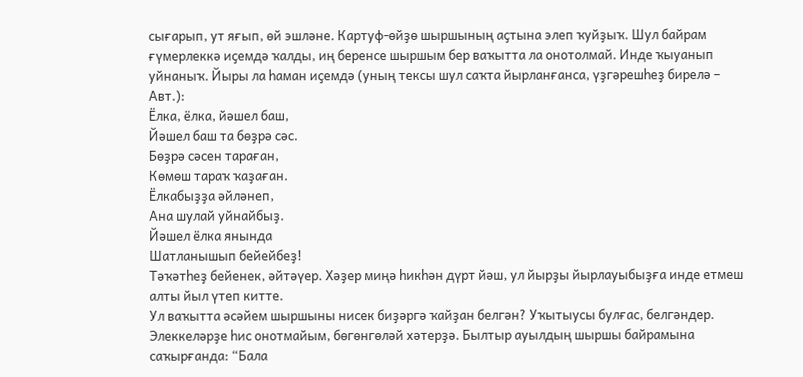сығарып, ут яғып, өй эшләне. Картуф-өйҙө шыршының аҫтына элеп ҡуйҙыҡ. Шул байрам ғүмерлеккә иҫемдә ҡалды, иң беренсе шыршым бер ваҡытта ла онотолмай. Инде ҡыуанып уйнаныҡ. Йыры ла һаман иҫемдә (уның тексы шул саҡта йырланғанса, үҙгәрешһеҙ бирелә – Авт.):
Ёлка, ёлка, йәшел баш,
Йәшел баш та бөҙрә сәс.
Бөҙрә сәсен тараған,
Көмөш тараҡ ҡаҙаған.
Ёлкабыҙҙа әйләнеп,
Ана шулай уйнайбыҙ.
Йәшел ёлка янында
Шатланышып бейейбеҙ!
Тәҡәтһеҙ бейенек, әйтәүер. Хәҙер миңә һикһән дүрт йәш, ул йырҙы йырлауыбыҙға инде етмеш алты йыл үтеп китте.
Ул ваҡытта әсәйем шыршыны нисек биҙәргә ҡайҙан белгән? Уҡытыусы булғас, белгәндер. Элеккеләрҙе һис онотмайым, бөгөнгөләй хәтерҙә. Былтыр ауылдың шыршы байрамына саҡырғанда: “Бала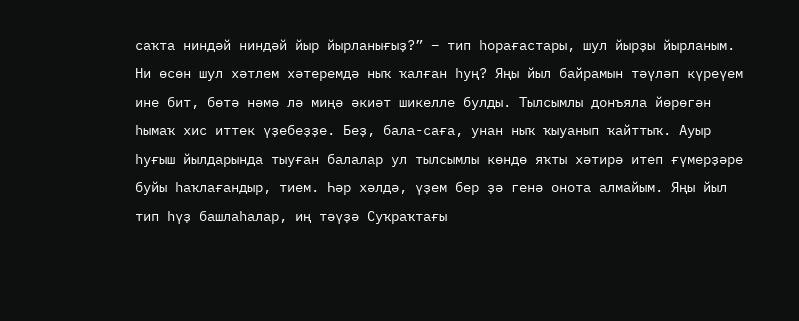саҡта ниндәй ниндәй йыр йырланығыҙ?” – тип һорағастары, шул йырҙы йырланым.
Ни өсөн шул хәтлем хәтеремдә ныҡ ҡалған һуң? Яңы йыл байрамын тәүләп күреүем ине бит, бөтә нәмә лә миңә әкиәт шикелле булды. Тылсымлы донъяла йөрөгән һымаҡ хис иттек үҙебеҙҙе. Беҙ, бала-саға, унан ныҡ ҡыуанып ҡайттыҡ. Ауыр һуғыш йылдарында тыуған балалар ул тылсымлы көндө яҡты хәтирә итеп ғүмерҙәре буйы һаҡлағандыр, тием. Һәр хәлдә, үҙем бер ҙә генә онота алмайым. Яңы йыл тип һүҙ башлаһалар, иң тәүҙә Суҡраҡтағы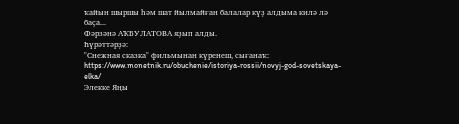ҡайын шыршы һәм шат йылмайған балалар күҙ алдыма килә лә баҫа...
Фәрзәнә АҠБУЛАТОВА яҙып алды.
Һүрәттәрҙә:
"Снежная сказка" фильмынан күренеш, сығанаҡ: https://www.monetnik.ru/obuchenie/istoriya-rossii/novyj-god-sovetskaya-elka/
Элекке Яңы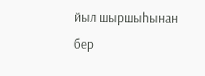йыл шыршыһынан бер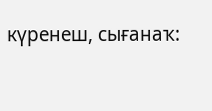күренеш, сығанаҡ: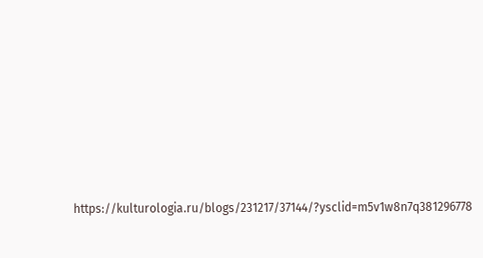https://kulturologia.ru/blogs/231217/37144/?ysclid=m5v1w8n7q381296778